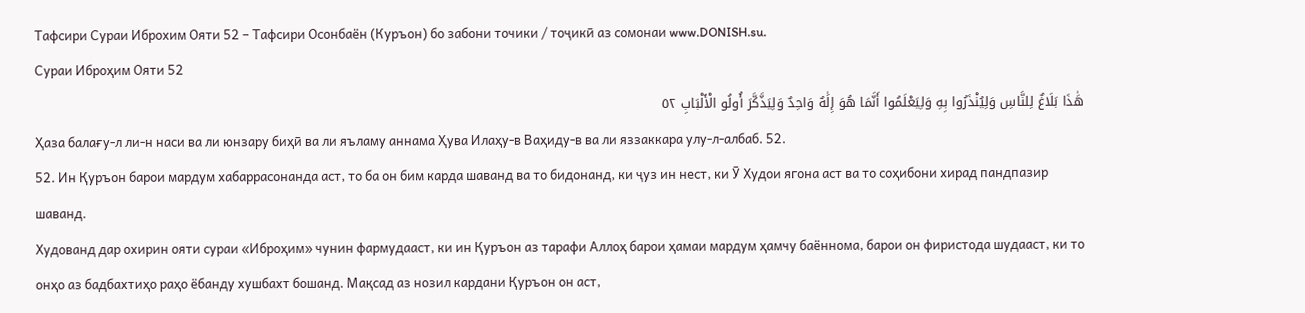Тафсири Сураи Иброхим Ояти 52 – Тафсири Осонбаён (Куръон) бо забони точики / тоҷикӣ аз сомонаи www.DONISH.su.
Сураи Иброҳим Ояти 52
هَٰذَا بَلَاغٌ لِلنَّاسِ وَلِيُنْذَرُوا بِهِ وَلِيَعْلَمُوا أَنَّمَا هُوَ إِلَٰهٌ وَاحِدٌ وَلِيَذَّكَّرَ أُولُو الْأَلْبَابِ ٥٢
Ҳаза балағу-л ли-н наси ва ли юнзару биҳӣ ва ли яъламу аннама Ҳува Илаҳу-в Ваҳиду-в ва ли яззаккара улу-л-албаб. 52.
52. Ин Қуръон барои мардум хабаррасонанда аст, то ба он бим карда шаванд ва то бидонанд, ки ҷуз ин нест, ки Ӯ Худои ягона аст ва то соҳибони хирад пандпазир шаванд.
Худованд дар охирин ояти сураи «Иброҳим» чунин фармудааст, ки ин Қуръон аз тарафи Аллоҳ барои ҳамаи мардум ҳамчу баённома, барои он фиристода шудааст, ки то онҳо аз бадбахтиҳо раҳо ёбанду хушбахт бошанд. Мақсад аз нозил кардани Қуръон он аст,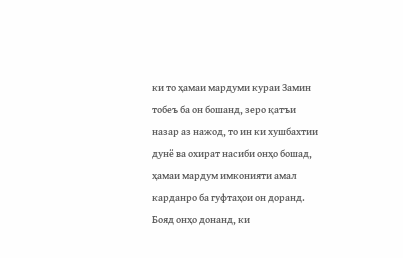ки то ҳамаи мардуми кураи Замин тобеъ ба он бошанд, зеро қатъи назар аз нажод, то ин ки хушбахтии дунё ва охират насиби онҳо бошад, ҳамаи мардум имконияти амал карданро ба гуфтаҳои он доранд. Бояд онҳо донанд, ки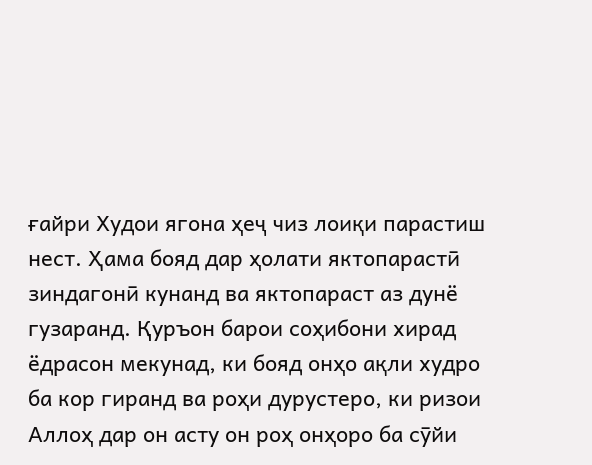ғайри Худои ягона ҳеҷ чиз лоиқи парастиш нест. Ҳама бояд дар ҳолати яктопарастӣ зиндагонӣ кунанд ва яктопараст аз дунё гузаранд. Қуръон барои соҳибони хирад ёдрасон мекунад, ки бояд онҳо ақли худро ба кор гиранд ва роҳи дурустеро, ки ризои Аллоҳ дар он асту он роҳ онҳоро ба сӯйи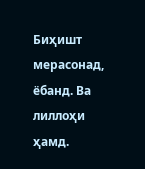Биҳишт мерасонад, ёбанд. Ва лиллоҳи ҳамд.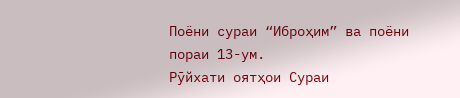Поёни сураи “Иброҳим” ва поёни пораи 13-ум.
Рӯйхати оятҳои Сураи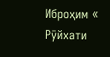Иброҳим «
Рӯйхати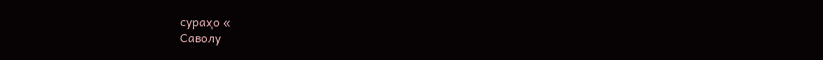сураҳо «
Саволу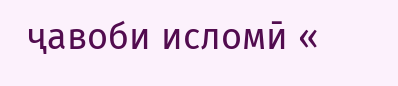ҷавоби исломӣ «